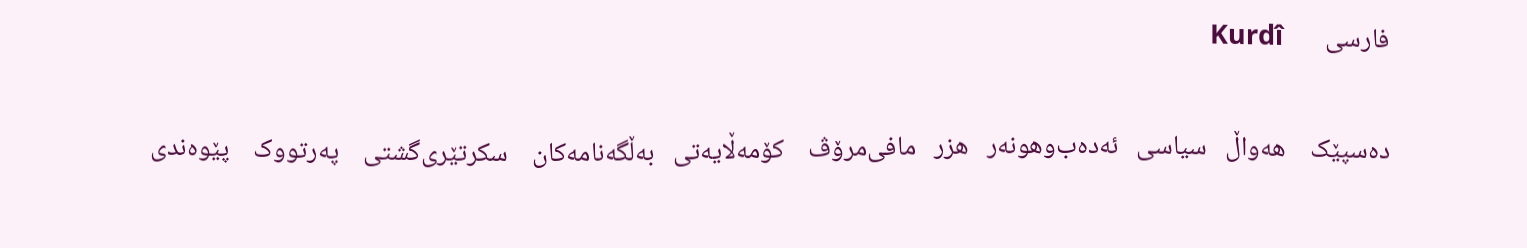فارسی       Kurdî

ده‌سپێک    هه‌واڵ   سیاسی   ئه‌ده‌ب‌وهونه‌ر   هزر   مافی‌مرۆڤ    کۆمه‌ڵایه‌تی   به‌ڵگه‌نامه‌کان    سکرتێری‌گشتی    په‌رتووک    پێوه‌ندی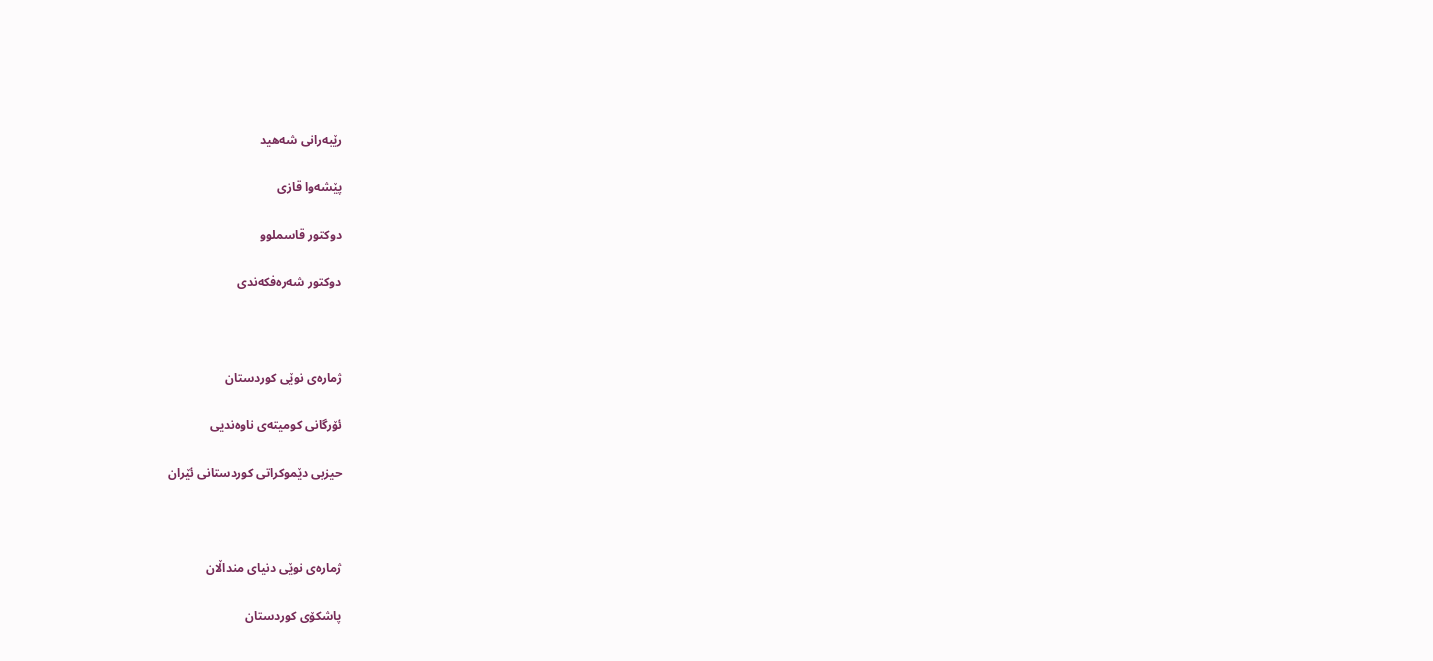رێبه‌رانی شه‌هید

پێشه‌وا قازی‌

دوكتور قاسملوو

دوكتور شه‌ره‌فکه‌ندی



ژماره‌ی نوێی كوردستان

ئۆرگانی كومیته‌ی ناوه‌ندیی

حیزبی دێموكراتی كوردستانی ئێران



ژماره‌ی نوێی دنیای منداڵان

پاشكۆی كوردستان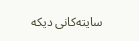سایته‌کانی دیکه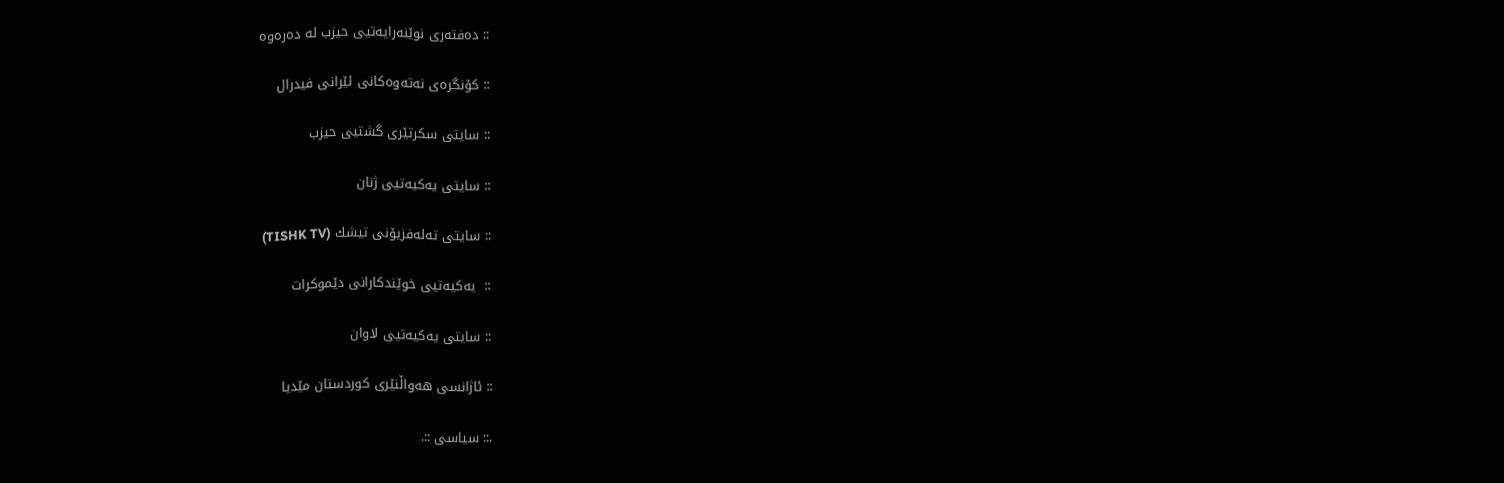:: ده‌فته‌ری نوێنه‌رایه‌تیی حیزب له ده‌ره‌وه

:: كۆنگره‌ی‌ نه‌ته‌وه‌كانی‌ ئێرانی‌ فیدرال

:: سایتی سکرتێری گشتیی حیزب

:: سایتی یه‌كیه‌تیی ژنان

:: سایتی ته‌له‌فزیۆنی‌ تیشك (TISHK TV)

::  یه‌كیه‌تیی‌ خوێندكارانی‌ دێموكرات

:: سایتی یه‌کیه‌تیی لاوان

:: ئاژانسی هه‌واڵنێری كوردستان مێدیا

.:: سیاسی ::.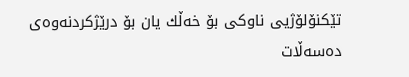تێكنۆلۆژیی ناو‌كی بۆ خه‌‌ڵك یان بۆ درێژكردنه‌‌وه‌‌ی ده‌‌سه‌ڵات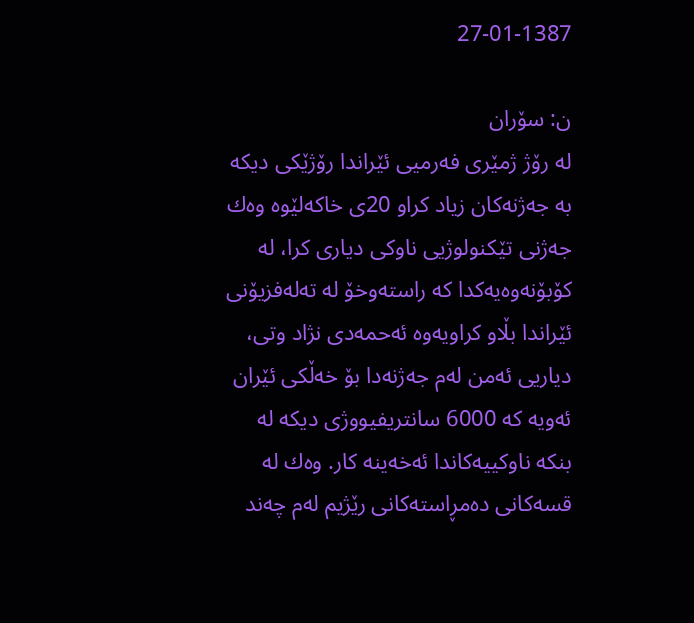27-01-1387

ن: سۆران
له‌ رۆژ ژمێری فه‌‌رمیی ئێراندا رۆژێكی دیكه‌‌ به‌ جه‌‌ژنه‌‌كان زیاد كراو 20ی‌ خاكه‌‌لێو‌ه‌ وه‌‌ك جه‌‌ژنی تێكنولوژیی ناو‌كی دیاری‌ كرا، له‌ كۆبۆنه‌‌وه‌‌یه‌كدا كه‌ راسته‌‌وخۆ له‌ ته‌‌له‌فزیۆنی ئێراندا بڵاو كراویه‌‌وه‌ ئه‌‌حمه‌‌دی نژاد وتی، دیاریی ئه‌‌من له‌‌م جه‌‌ژنه‌‌دا بۆ خه‌‌ڵكی ئێران ئه‌‌ویه‌ كه‌ 6000 سانتریفیووژی دیكه‌ له‌ بنكه‌ ناو‌كییه‌‌كاندا ئه‌‌خه‌‌ینه‌ كار. وه‌‌ك له‌‌ قسه‌‌كانی ده‌‌مڕاسته‌كانی رێژیم له‌‌م چه‌‌ند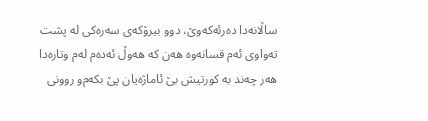ساڵانه‌دا ده‌‌رئه‌‌كه‌‌وێ، دوو بیرۆكه‌‌ی سه‌‌ره‌‌كی له‌ پشت ته‌‌واوی ئه‌‌م قسانه‌وه‌‌ هه‌‌ن كه‌ هه‌‌وڵ ئه‌‌ده‌‌م له‌‌م وتاره‌‌دا هه‌‌ر چه‌‌ند به‌ كورتیش بێ ئاماژه‌‌یان پێ بكه‌‌م‌و روونی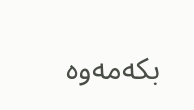بكه‌‌مه‌‌وه‌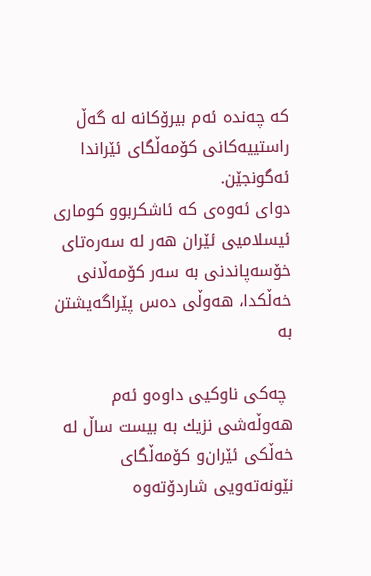كه‌‌ چه‌‌نده‌‌ ئه‌‌م بیرۆكانه‌ له‌‌ گه‌‌ڵ راستییه‌‌كانی كۆمه‌‌ڵگای ئێراندا ئه‌‌گونجێن.
دوای ئه‌‌وه‌‌ی كه‌ ئاشكربوو كوماری ئیسلامیی ئێران هه‌‌ر له‌ سه‌‌ره‌‌تای خۆسه‌‌پاندنی به‌ سه‌‌ر كۆمه‌ڵانی خه‌‌ڵكدا، هه‌‌وڵی ده‌‌س پێراگه‌‌یشتن به‌

 چه‌‌كی ناو‌كیی داو‌ه‌‌و ئه‌‌م هه‌‌وڵه‌شی‌ نزیك به‌ بیست ساڵ له‌‌ خه‌‌ڵكی ئێران‌و كۆمه‌‌ڵگای نێونه‌‌ته‌‌ویی شاردۆ‌ته‌‌وه‌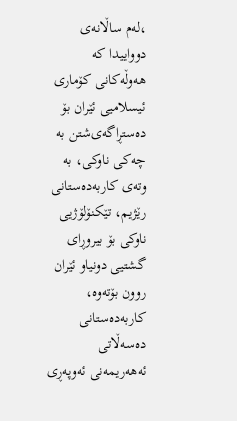،له‌‌م ساڵانه‌‌ی دوواییدا كه‌ هه‌‌وڵه‌كانی كۆماری ئیسلامیی ئێران بۆ ده‌‌ستڕاگه‌ی‌شتن به‌ چه‌‌كی ناو‌كی، به‌ وته‌‌ی كاربه‌‌ده‌‌ستانی رێژیم، تێكنۆلۆژیی ناو‌كی بۆ بیروڕای گشتیی دونیاو ئێران روون بۆته‌‌وه‌، كاربه‌‌ده‌‌ستانی ده‌‌سه‌ڵاتی ئه‌هه‌ریمه‌‌نی ئه‌‌وپه‌‌ڕی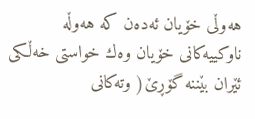هه‌‌وڵی خۆیان ئه‌‌ده‌‌ن كه‌ هه‌‌وڵه‌ ناوكییه‌‌كانی خۆیان وه‌‌ك خواستی خه‌‌ڵكی ئێران بێننه‌ گۆڕێ( وته‌‌كانی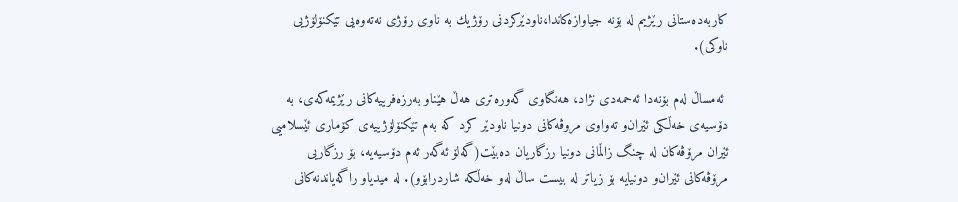كاربه‌‌ده‌‌ستانی رێژیم له‌ بۆنه‌ جیاوازه‌‌كاندا،ناو‌دێركردنی رۆژیك به‌‌ ناوی رۆژی نه‌‌ته‌‌وه‌‌یی تێكنۆلۆژیی ناو‌كی).

 ئه‌‌مساڵ له‌‌م بۆنه‌‌دا ئه‌‌حمه‌‌دی نژاد، هه‌‌نگاوی گه‌‌وره‌‌تری هه‌‌ڵ هێناو به‌‌رزه‌‌فرییه‌‌كانی رێژیمه‌‌كه‌‌ی، به‌ دۆسیه‌‌ی خه‌‌ڵكی ئێران‌و ته‌‌واوی مروڤه‌‌كانی دونیا ناودێر كرد كه‌ به‌‌م تێكنۆلۆژییه‌‌ی كۆماری ئێسلامیی ئێران مرۆڤه‌‌كان له‌ چنگ زاڵمانی دونیا رزگاریان ده‌‌بێت(گه‌‌لۆ ئه‌‌گه‌‌ر ئه‌‌م دۆسیه‌یه‌، بۆ رزگاریی مرۆڤه‌‌كانی ئێران‌و دونیایه‌ بۆ زیاتر له‌ بیست ساڵ له‌‌و خه‌‌ڵكه‌ شاردرابۆو). له‌ میدیاو راگه‌‌یاندنه‌‌كانی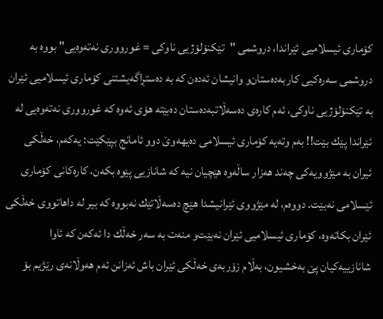كۆماری ئیسلامیی ئێراندا، دروشمی "تێكنۆلۆژیی‌ ناوكی‌ = غورووری نه‌‌ته‌‌وه‌‌یی" بووه‌ به‌ دروشمی سه‌‌ره‌‌كیی‌ كاربه‌‌ده‌‌ستان‌و وانیشان ئه‌‌ده‌‌ن كه‌ به‌ ده‌‌ستڕاگه‌یشتنی كۆماری ئیسلامیی ئێران به‌ تێكنۆلۆژیی ناو‌كی، ئه‌‌م كاره‌‌ی ده‌‌سه‌ڵاتبه‌‌ده‌‌ستان ده‌‌بێته‌ هۆی ئه‌‌وه‌‌ كه‌ غورووری نه‌‌ته‌‌وه‌‌یی له‌‌ ئێراندا پێك بێت‌!! به‌‌م وته‌یه‌ كۆماری ئیسلامی ده‌‌یهه‌‌وێ دوو ئامانج بپێكێت: یه‌‌كه‌‌م، خه‌‌ڵكی ئیران به‌ مێژوویه‌كی چه‌‌ند هه‌‌زار ساڵه‌‌وه‌ هێچیان نیه‌ كه‌ شانازیی پێوه‌ بكه‌‌ن، كاره‌‌كانی كۆماری ئێسلامی نه‌‌بێت. دووه‌‌م، له‌ مێژووی ئێرانیشدا هێچ ده‌‌سه‌ڵاتێك نه‌‌بووه‌ كه‌ بیر له‌ داهاتووی خه‌‌ڵكی ئێران بكاته‌‌وه‌، كۆماری ئیسلامیی ئێران نه‌‌بێت‌و منه‌‌ت به‌ سه‌‌ر خه‌‌ڵك دا ئه‌‌كه‌‌ن كه‌ ئاوا شانازییه‌كیان پێ به‌‌خشیون، به‌ڵام زۆربه‌‌ی خه‌‌ڵكی ئێران باش ئه‌‌زانن ئه‌‌م هه‌‌وڵانه‌‌ی رێژیم بۆ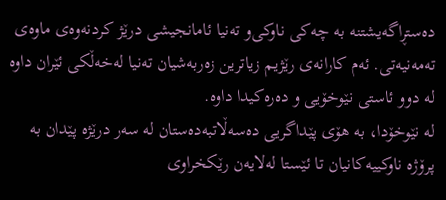ده‌‌ستڕاگه‌یشتنه‌ به‌‌ چه‌‌كی ناو‌كی‌و ته‌‌نیا ئامانجیشی درێژ كردنه‌‌وه‌‌ی ماوه‌‌ی ته‌مه‌نیه‌تی‌. ئه‌‌م كارانه‌‌ی رێژیم زیاترین زه‌‌ربه‌‌شیان ته‌‌نیا له‌‌خه‌‌ڵكی ئێران داوه‌ له‌ دوو ئاستی‌ نێوخۆیی و ده‌‌ره‌‌كیدا داوه‌.
له‌ ‌نێوخۆدا، به‌ هۆی پێداگریی ده‌‌سه‌ڵاتبه‌‌ده‌‌ستان له‌ سه‌‌ر درێژه‌ پێدان به‌ پرۆژه‌ ناوكییه‌كانیان تا ئێستا له‌‌لایه‌‌ن رێكخراوی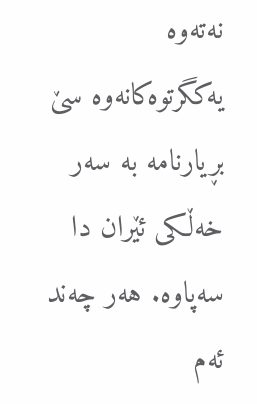نه‌‌ته‌‌وه‌ یه‌‌كگرتوه‌‌كانه‌‌وه‌ سێ بڕیارنامه‌ به‌ سه‌‌ر خه‌‌ڵكی ئێران دا سه‌‌‌پاوه‌. هه‌‌ر چه‌‌ند ئه‌‌م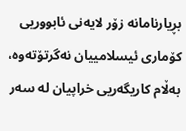بڕیارنامانه‌ زۆر لایه‌‌نی ئابووریی كۆماری ئیسلامییان نه‌‌گرتۆ‌ته‌‌وه‌، به‌ڵام كاریگه‌‌ریی خراپیان له‌ سه‌‌ر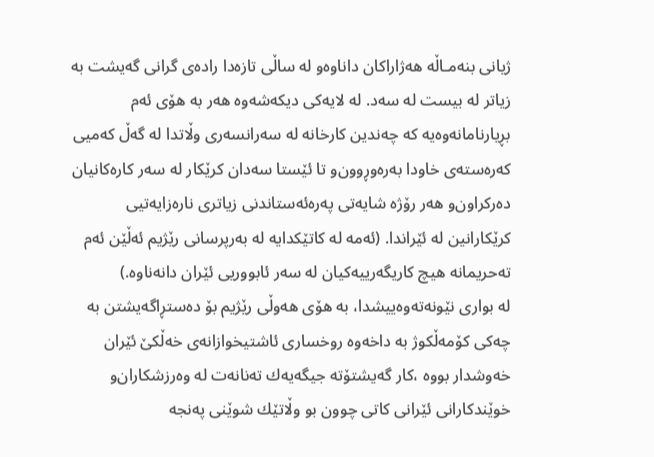ژیانی بنه‌‌مـاڵه‌ هه‌‌ژاراكان داناوه‌‌و له‌ ساڵی تازه‌‌دا راده‌ی‌ گرانی گه‌‌یشت به‌ زیاتر له‌ بیست له‌ سه‌‌د. له‌ لایه‌كی دیكه‌‌شه‌‌وه‌ هه‌‌ر به‌ هۆی ئه‌‌م بڕیارنامانه‌‌وه‌‌یه‌ كه‌ چه‌‌ندین كارخانه‌ له‌‌ سه‌‌رانسه‌‌ری وڵاتدا له‌ گه‌‌ڵ كه‌‌میی كه‌ره‌سته‌ی‌ خاودا به‌‌ره‌‌وڕوون‌و تا ئێستا‌ سه‌‌دان كرێكا‌ر له‌ سه‌‌ر كاره‌‌كانیان ده‌‌ركراون‌و هه‌‌ر رۆژه‌ شایه‌‌تی په‌‌ره‌ئه‌‌ستاندنی زیاتری ناره‌‌زایه‌‌تیی كرێكارانین له‌ ئێراندا. (ئه‌‌مه‌ له‌‌ كاتێكدایه‌ له‌ به‌‌‌رپرسانی رێژیم ئه‌‌ڵێن ئه‌‌م ته‌‌حریمانه‌ هیچ كاریگه‌‌رییه‌كیان له‌‌ سه‌‌ر ئابووریی ئێران دانه‌‌ناوه‌.)
له‌‌ بواری نێونه‌‌ته‌‌وه‌ییشدا، به‌ هۆی هه‌‌وڵی رێژیم بۆ ده‌‌ستڕاگه‌یشتن به‌ چه‌‌كی كۆمه‌‌ڵكوژ به‌ داخه‌‌وه‌ روخساری‌ ئاشتیخوازانه‌‌ی خه‌‌ڵكێ ئێران خه‌‌وشدار بووه‌ ،كار گه‌یشتۆ‌ته‌‌ جیگه‌‌یه‌ك ته‌‌نانه‌‌ت له‌ وه‌‌رزشكاران‌و خوێندكارانی ئێرانی كاتی چوون بو وڵاتێك شوێنی‌ په‌نجه‌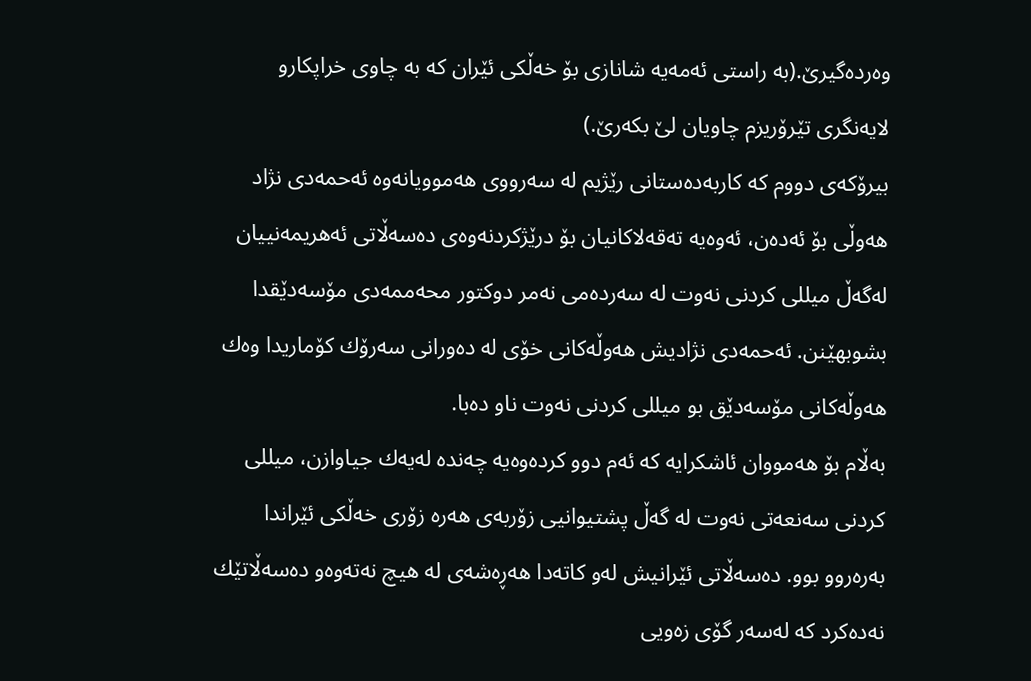وه‌‌رده‌‌گیرێ.(به‌‌ راستی ئه‌‌مه‌‌یه‌ شانازی بۆ خه‌‌ڵكی ئێران كه‌ به‌‌ چاوی خراپكارو لایه‌‌نگری تێرۆریزم چاویان لێ بكه‌‌رێ.)
بیرۆكه‌‌ی دووم كه‌‌ كاربه‌‌ده‌‌ستانی رێژیم له‌‌ سه‌‌روو‌ی هه‌‌موویانه‌‌وه‌ ئه‌‌حمه‌‌دی نژاد هه‌‌وڵی بۆ ئه‌‌ده‌‌ن، ئه‌وه‌یه‌ ته‌‌قه‌‌لاكانیان بۆ درێژكردنه‌‌وه‌‌ی ده‌‌سه‌ڵاتی ئه‌هریمه‌‌نییان له‌‌گه‌‌ڵ میللی كردنی نه‌‌وت له‌ سه‌رده‌می‌ نه‌‌مر دوكتور محه‌ممه‌‌دی مۆسه‌‌دێقدا بشوبهێنن. ئه‌‌حمه‌‌دی نژادیش هه‌‌وڵه‌‌كانی خۆی له‌ ده‌‌ورانی سه‌‌رۆك كۆماریدا وه‌‌ك هه‌‌وڵه‌‌كانی مۆسه‌‌دێق بو میللی كردنی نه‌‌وت ناو ده‌‌با.
به‌‌ڵام بۆ هه‌‌مووان ئاشكرایه‌‌ كه‌ ئه‌‌م دوو كرده‌‌وه‌یه‌ چه‌‌نده‌ له‌‌یه‌‌ك جیاوازن، میللی كردنی سه‌‌نعه‌‌تی نه‌‌وت له‌ گه‌‌ڵ پشتیوانیی زۆربه‌‌ی هه‌‌ره‌ زۆری خه‌‌ڵكی ئێراندا به‌‌ره‌‌روو بوو. ده‌‌سه‌ڵاتی ئێرانیش له‌‌و كاته‌دا هه‌‌ڕه‌‌شه‌‌ی له‌ هیچ نه‌‌ته‌‌وه‌‌و ده‌‌سه‌ڵاتێك نه‌‌ده‌‌كرد كه‌ له‌‌سه‌‌ر گۆی زه‌‌ویی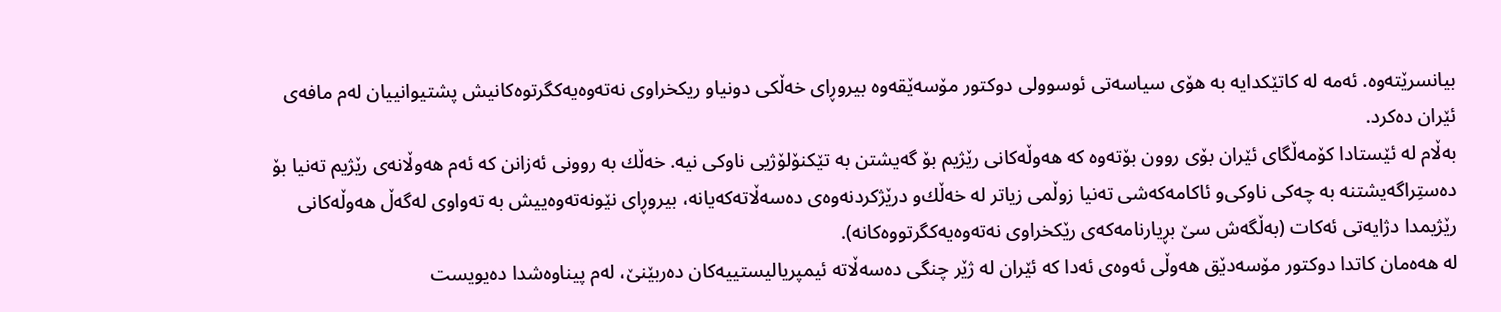بیانسرێته‌‌وه‌. ئه‌‌مه‌ له‌ كاتێكدایه‌ به‌ هۆی سیاسه‌‌تی ئوسوولی دوكتور مۆسه‌‌ێقه‌وه‌ بیروڕای خه‌‌ڵكی دونیاو ریكخراوی نه‌‌ته‌‌وه‌یه‌‌كگرتوه‌‌كانیش پشتیوانییان له‌‌م مافه‌ی ئێران ده‌‌كرد.
به‌ڵام له‌‌ ئێستادا كۆمه‌‌ڵگای ئێران بۆی روون بۆته‌‌وه‌ كه‌ هه‌‌وڵه‌‌كانی رێژیم بۆ گه‌یشتن به‌ تێكنۆلۆژیی ناو‌كی نیه‌. خه‌‌ڵك به‌ روونی ئه‌‌زانن كه‌ ئه‌‌م هه‌‌وڵانه‌ی رێژیم ته‌‌نیا بۆ ده‌‌ستِراگه‌یشتنه‌ به‌‌ چه‌‌كی ناو‌كی‌و ئاكامه‌‌كه‌‌شی ته‌‌نیا زوڵمی زیاتر له‌‌ خه‌‌ڵك‌و درێژكردنه‌‌وه‌‌ی ده‌‌سه‌ڵاته‌‌كه‌‌یانه‌، بیروڕای نێونه‌‌ته‌‌وه‌ییش به‌‌ ته‌‌واوی له‌‌گه‌‌ڵ هه‌‌وڵه‌‌كانی رێژیمدا دژایه‌‌تی ئه‌‌كات‌ (به‌‌ڵگه‌‌ش سێ بڕیارنامه‌‌كه‌‌ی رێكخراوی نه‌‌ته‌‌وه‌‌یه‌‌‌كگرتووه‌‌كانه‌‌).
له‌ هه‌ه‌مان كاتدا دوكتور مۆسه‌‌دێق هه‌‌وڵی ئه‌‌وه‌ی ئه‌‌دا كه‌ ئێران له‌‌ ژێر چنگی ده‌‌سه‌‌ڵاته‌‌ ئیمپریالیستییه‌‌كان ده‌‌ربێنێ، له‌‌م پیناوه‌‌شدا ده‌‌یویست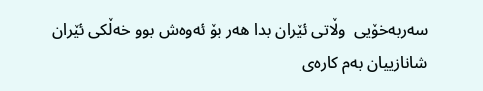سه‌‌ربه‌‌خۆیی ‌ وڵاتی ئێران بدا هه‌‌ر بۆ ئه‌‌وه‌‌ش بوو خه‌‌ڵكی ئێران شانازییان به‌‌م كاره‌‌ی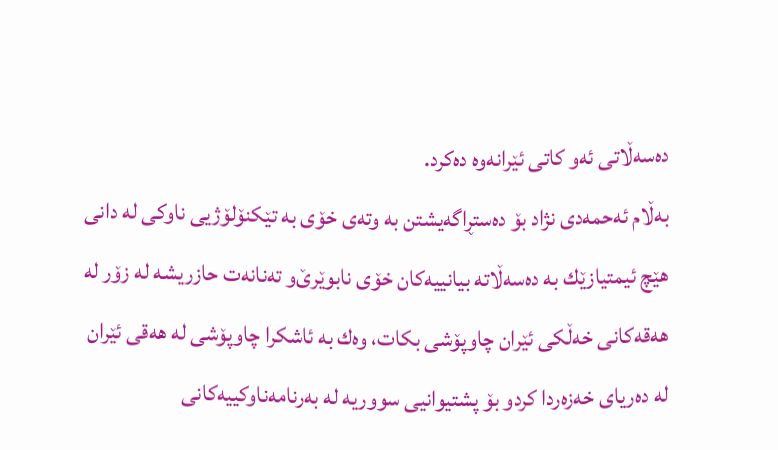ده‌‌سه‌ڵاتی ئه‌‌و كاتی ئێرانه‌‌وه‌ ده‌‌كرد.
به‌‌ڵام ئه‌‌حمه‌‌دی نژاد بۆ ده‌‌ستڕاگه‌یشتن به‌‌ وته‌ی خۆی به‌ تێكنۆلۆژیی ناو‌كی له‌ ‌دانی هێچ ئیمتیازێك به‌ ده‌‌سه‌ڵاته‌ بیانییه‌كان خۆی نابوێرێ‌و ته‌‌نانه‌‌ت حازریشه‌‌ له‌ زۆر له‌ هه‌‌قه‌‌كانی خه‌‌ڵكی ئێران چاوپۆشی بكات، وه‌‌ك به‌‌ ئاشكرا چاوپۆشی له‌ هه‌‌قی ئێران له‌‌ ده‌‌ریای خه‌‌زه‌‌ردا كرد‌و بۆ پشتیوانیی سووریه‌ ‌له‌‌ به‌‌رنامه‌‌ناو‌كییه‌‌كانی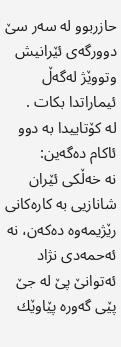حازربوو له‌‌ سه‌‌ر سێ دوورگه‌ی ئێرانیش وتووێژ له‌‌گه‌‌ڵ ئیماراتدا بكات .
له‌ كۆتاییدا به‌ دوو ئاكام ده‌‌گه‌ین:
نه‌ خه‌‌ڵكی ئێران شانازیی به‌‌ كاره‌‌كانی رێژیمه‌‌وه‌ ده‌‌كه‌‌ن، نه‌ ئه‌‌حمه‌‌دی نژاد ئه‌‌توانێ پێ له‌‌ جێ پێی‌ گه‌‌وره‌‌ پێاوێك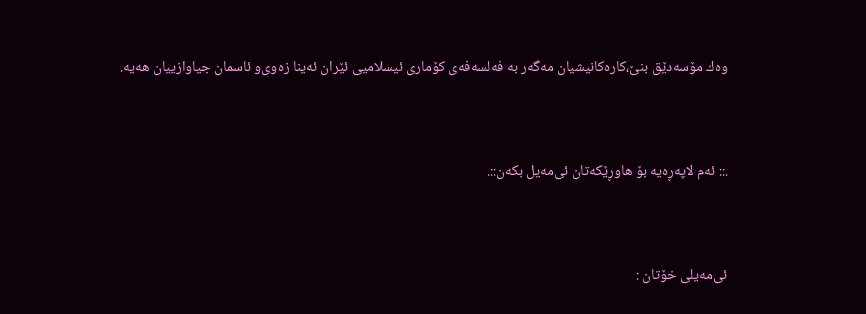وه‌‌ك مۆسه‌‌دێق بنێ،كاره‌‌كانیشیان مه‌‌گه‌‌ر به‌ فه‌‌لسه‌‌فه‌ی كۆماری ئیسلامیی ئێران ئه‌‌ینا زه‌وی‌‌و ئاسمان جیاوازییان هه‌‌یه‌‌.



.:: ئه‌م لاپه‌ڕه‌یه بۆ هاوڕێکه‌تان ئی‌مه‌یل بکه‌ن::.



ئی‌مه‌یلی خۆتان :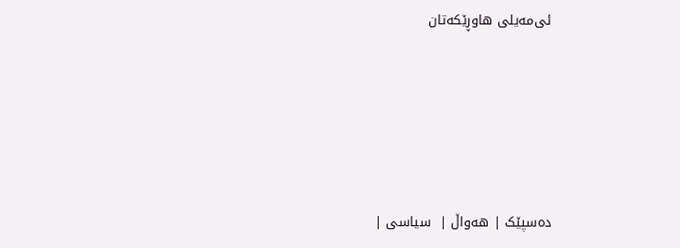ئی‌مه‌یلی هاوڕێکه‌تان





ده‌سپێک | هه‌واڵ |  سیاسی |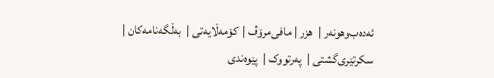ئه‌ده‌ب‌وهونه‌ر |  هزر | مافی‌مرۆڤ |  کۆمه‌ڵایه‌تی |  به‌ڵگه‌نامه‌کان |  سکرتێری‌گشتی |  په‌رتووک |  پێوه‌ندی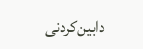دابین‌كردنی‌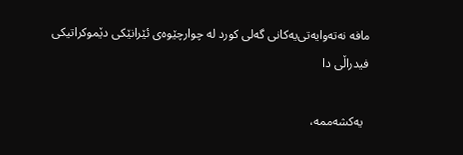مافه‌ نه‌ته‌وایه‌تی‌یه‌کانی گه‌لی‌ كورد له‌ چوارچێوه‌ی ئێرانێکی دێموكراتیكی‌ فیدراڵی‌ دا

  یه‌کشه‌ممه،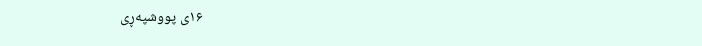۱۶‌ی پوو‌شپه‌ڕی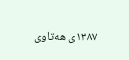۱۳۸۷ی هه‌تاوی